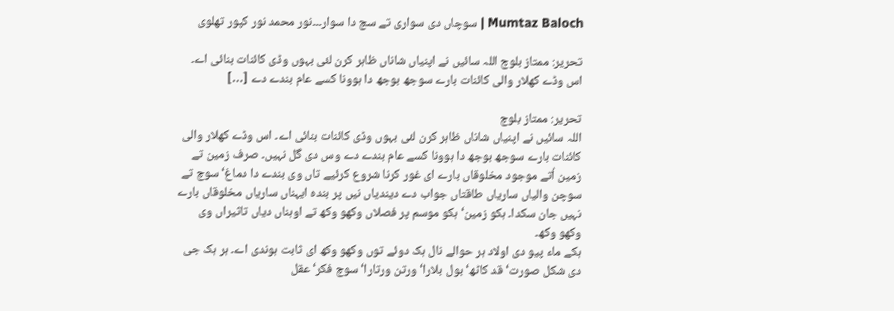Mumtaz Baloch | سوچاں دی سواری تے سچ دا سوار۔۔۔نور محمد نور کپور تھلوی

تحریر: ممتاز بلوچ اللہ سائیں نے اپنیاں شاناں ظاہر کرن لئی بہوں وڈی کائنات بنائی اے۔ اس وڈے کھلار والی کائنات بارے سوجھ بوجھ دا ہوونا کسے عام بندے دے […]

تحریر: ممتاز بلوچ
اللہ سائیں نے اپنیاں شاناں ظاہر کرن لئی بہوں وڈی کائنات بنائی اے۔ اس وڈے کھلار والی کائنات بارے سوجھ بوجھ دا ہوونا کسے عام بندے دے وس دی گل نہیں۔ صرف زمین تے زمین اُتے موجود مخلوقاں بارے ای غور کرنا شروع کرئیے تاں وی بندے دا دماغ‘ سوچ تے سوچن والیاں ساریاں طاقتاں جواب دے دیندیاں نیں پر بندہ ایہناں ساریاں مخلوقاں بارے نہیں جان سکدا۔ ہکو زمین‘ ہکو موسم پر فصلاں وکھو وکھ تے اوہناں دیاں تاثیراں وی وکھو وکھ۔
ہکے ماء پیو دی اولاد ہر حوالے نال ہک دوئے توں وکھو وکھ ای ثابت ہوندی اے۔ ہر ہک جی دی شکل صورت‘ قد کاٹھ‘ بول بلارا‘ ورتن ورتارا‘ سوچ فکر‘ عقل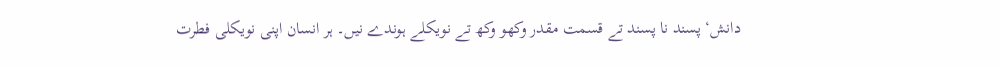دانش‘ پسند نا پسند تے قسمت مقدر وکھو وکھ تے نویکلے ہوندے نیں۔ ہر انسان اپنی نویکلی فطرت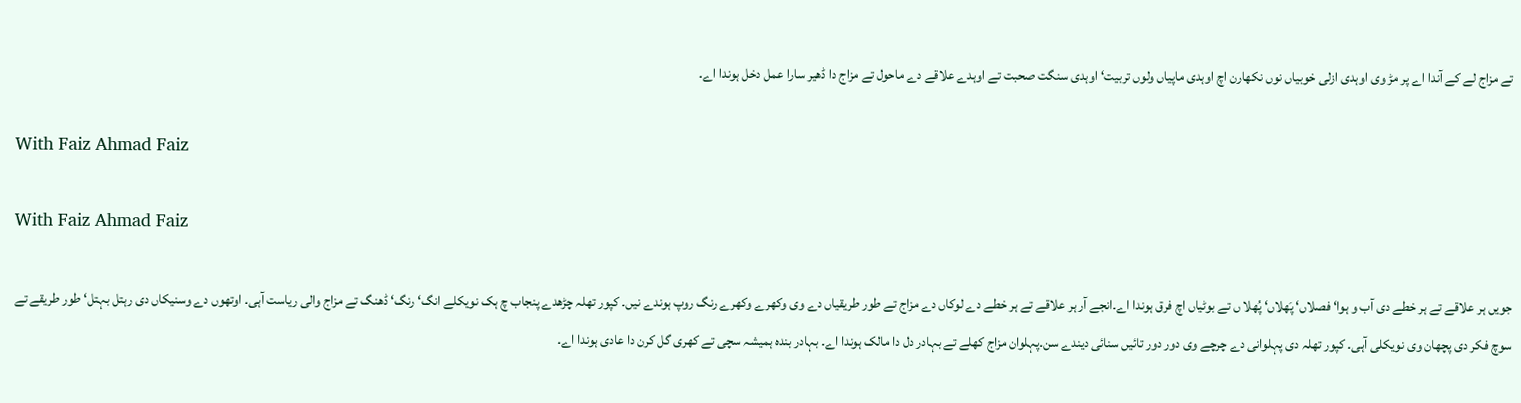تے مزاج لے کے آندا اے پر مڑ وی اوہدی ازلی خوبیاں نوں نکھارن اچ اوہدی ماپیاں ولوں تربیت‘ اوہدی سنگت صحبت تے اوہدے علاقے دے ماحول تے مزاج دا ڈھیر سارا عمل دخل ہوندا اے۔

With Faiz Ahmad Faiz

With Faiz Ahmad Faiz

جویں ہر علاقے تے ہر خطے دی آب و ہوا‘ فصلاں‘ پَھلاں‘ پُھلا ں تے بوٹیاں اچ فرق ہوندا اے۔انجے آر ہر علاقے تے ہر خطے دے لوکاں دے مزاج تے طور طریقیاں دے وی وکھرے وکھرے رنگ روپ ہوندے نیں۔ کپور تھلہ چڑھدے پنجاب چ ہک نویکلے انگ‘ رنگ‘ ڈھنگ تے مزاج والی ریاست آہی۔ اوتھوں دے وسنیکاں دی رہتل بہتل‘ طور طریقے تے سوچ فکر دی پچھان وی نویکلی آہی۔ کپور تھلہ دی پہلوانی دے چرچے وی دور دور تائیں سنائی دیندے سن۔پہلوان مزاج کھلے تے بہادر دل دا مالک ہوندا اے۔ بہادر بندہ ہمیشہ سچی تے کھری گل کرن دا عادی ہوندا اے۔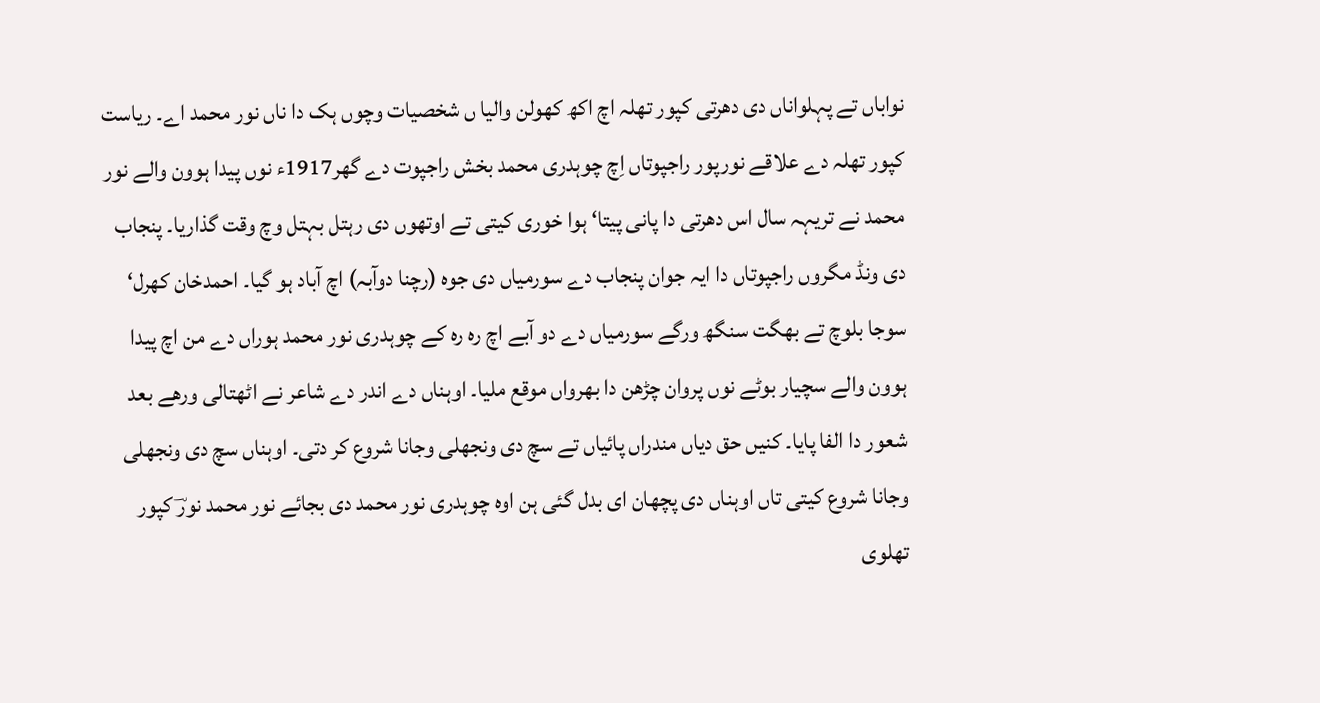نواباں تے پہلواناں دی دھرتی کپور تھلہ اچ اکھ کھولن والیا ں شخصیات وچوں ہک دا ناں نور محمد اے۔ ریاست کپور تھلہ دے علاقے نورپور راجپوتاں اِچ چوہدری محمد بخش راجپوت دے گھر1917ء نوں پیدا ہوون والے نور محمد نے تریہہ سال اس دھرتی دا پانی پیتا‘ ہوا خوری کیتی تے اوتھوں دی رہتل بہتل وچ وقت گذاریا۔ پنجاب دی ونڈ مگروں راجپوتاں دا ایہ جوان پنجاب دے سورمیاں دی جوہ (رچنا دوآبہ) اچ آباد ہو گیا۔ احمدخان کھرل‘ سوجا بلوچ تے بھگت سنگھ ورگے سورمیاں دے دو آبے اچ رہ رہ کے چوہدری نور محمد ہوراں دے من اچ پیدا ہوون والے سچیار بوٹے نوں پروان چڑھن دا بھرواں موقع ملیا۔ اوہناں دے اندر دے شاعر نے اٹھتالی ورھے بعد شعور دا الفا پایا۔ کنیں حق دیاں مندراں پائیاں تے سچ دی ونجھلی وجانا شروع کر دتی۔ اوہناں سچ دی ونجھلی وجانا شروع کیتی تاں اوہناں دی پچھان ای بدل گئی ہن اوہ چوہدری نور محمد دی بجائے نور محمد نورؔ کپور تھلوی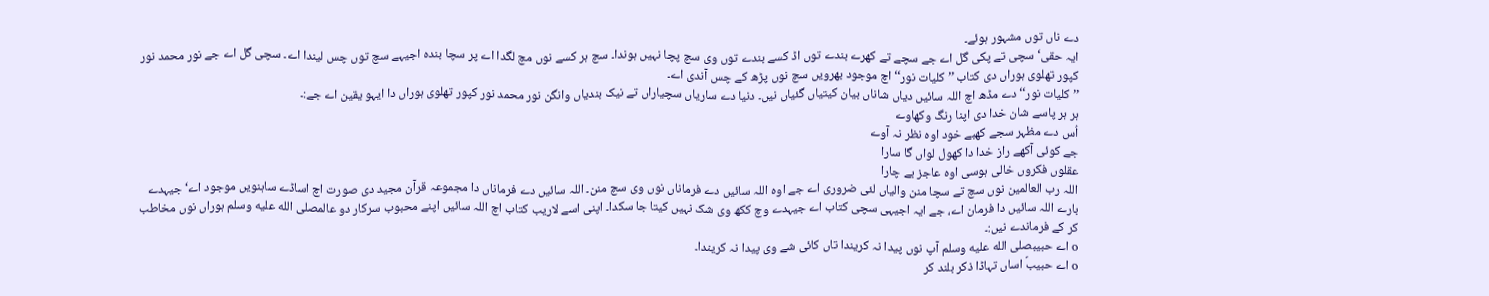دے ناں توں مشہور ہوئے۔
ایہ حقی‘ سچی تے پکی گل اے جے سچے تے کھرے بندے توں اڈ کسے بندے توں وی سچ پچا نہیں ہوندا۔ سچ ہر کسے نوں مچ لگدا اے پر سچا بندہ اجیہے سچ توں چس لیندا اے۔ سچی گل اے جے نور محمد نور کپور تھلوی ہوراں دی کتاب ’’کلیات نور‘‘ اچ موجود بھرویں سچ نوں پڑھ کے چس آندی اے۔
’’کلیات نور‘‘ دے مڈھ اچ اللہ سائیں دیاں شاناں بیان کیتیاں گئیاں نیں۔ دنیا دے ساریاں سچیاراں تے نیک بندیاں وانگن نور محمد نور کپور تھلوی ہوراں دا ایہو یقین اے جے:۔
ہر ہر پاسے شان خدا دی اپنا رنگ وکھاوے
اُس دے مظہر سجے کھبے خود اوہ نظر نہ آوے
جے کوئی آکھے راز خدا دا کھول لواں گا سارا
عقلوں فکروں خالی ہوسی اوہ عاجز بے چارا
اللہ رب العالمین نوں سچ تے سچا منن والیاں لئی ضروری اے جے اوہ اللہ سائیں دے فرماناں نوں وی سچ منن۔ اللہ سائیں دے فرماناں دا مجموعہ قرآن مجید دی صورت اچ اساڈے ساہنویں موجود اے‘ جیہدے بارے اللہ سائیں دا فرمان اے، جے ایہ اجیہی سچی کتاب اے جیہدے وچ ککھ وی شک نہیں کیتا جا سکدا۔ اپنی اسے لاریب کتاب اچ اللہ سائیں اپنے محبوب سرکار دو عالمصلى الله عليه وسلم ہوراں نوں مخاطب کر کے فرماندے نیں:۔
o اے حبیبصلى الله عليه وسلم آپ نوں پیدا نہ کریندا تاں کائی شے وی پیدا نہ کریندا۔
o اے حبیبؐ اساں تہاڈا ذکر بلند کر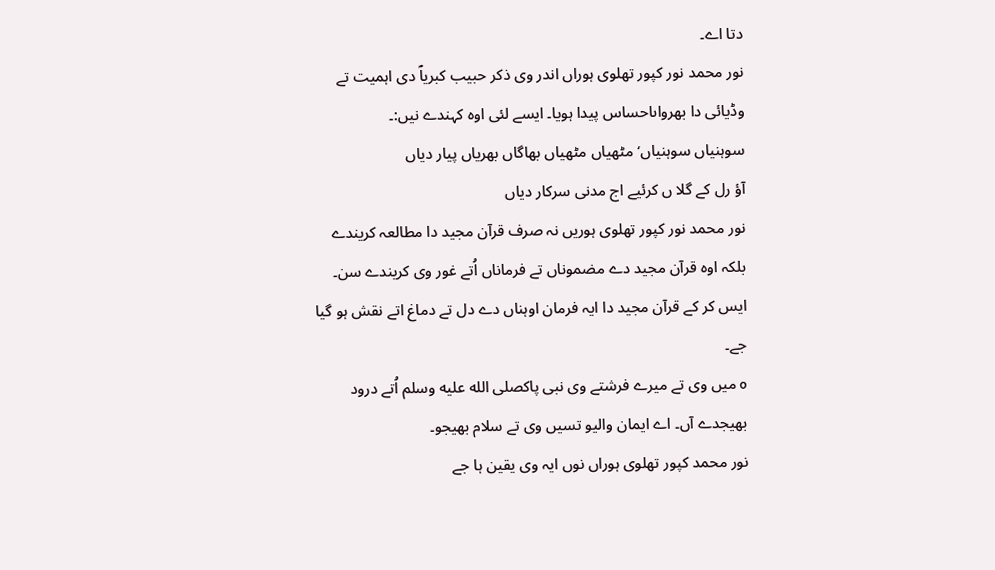دتا اے۔
نور محمد نور کپور تھلوی ہوراں اندر وی ذکر حبیب کبریاؐ دی اہمیت تے وڈیائی دا بھرواںاحساس پیدا ہویا۔ ایسے لئی اوہ کہندے نیں:۔
سوہنیاں سوہنیاں‘ مٹھیاں مٹھیاں بھاگاں بھریاں پیار دیاں
آؤ رل کے گلا ں کرئیے اج مدنی سرکار دیاں
نور محمد نور کپور تھلوی ہوریں نہ صرف قرآن مجید دا مطالعہ کریندے بلکہ اوہ قرآن مجید دے مضموناں تے فرماناں اُتے غور وی کریندے سن۔ ایس کر کے قرآن مجید دا ایہ فرمان اوہناں دے دل تے دماغ اتے نقش ہو گیا جے۔
o میں وی تے میرے فرشتے وی نبی پاکصلى الله عليه وسلم اُتے درود بھیجدے آں۔ اے ایمان والیو تسیں وی تے سلام بھیجو۔
نور محمد کپور تھلوی ہوراں نوں ایہ وی یقین ہا جے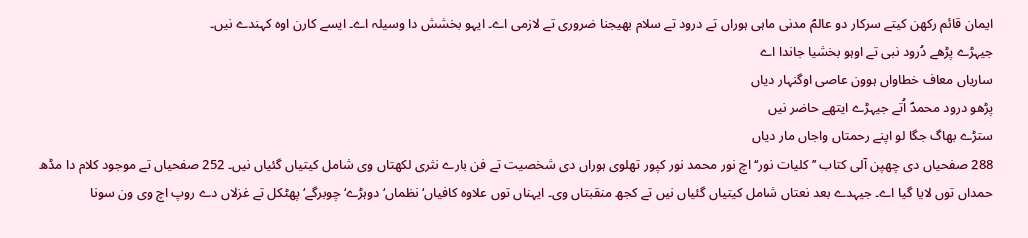ایمان قائم رکھن کیتے سرکار دو عالمؐ مدنی ماہی ہوراں تے درود تے سلام بھیجنا ضروری تے لازمی اے۔ ایہو بخشش دا وسیلہ اے۔ ایسے کارن اوہ کہندے نیں۔
جیہڑے پڑھے دُرود نبی تے اوہو بخشیا جاندا اے
ساریاں معاف خطاواں ہوون عاصی اوگنہار دیاں
پڑھو درود محمدؐ اُتے جیہڑے ایتھے حاضر نیں
ستڑے بھاگ جگا لو اپنے رحمتاں واجاں مار دیاں
288 صفحیاں دی چھپن آلی کتاب ’’کلیات نور‘‘ اچ نور محمد نور کپور تھلوی ہوراں دی شخصیت تے فن بارے نثری لکھتاں وی شامل کیتیاں گئیاں نیں۔ 252 صفحیاں تے موجود کلام دا مڈھ حمداں توں لایا گیا اے۔ جیہدے بعد نعتاں شامل کیتیاں گئیاں نیں تے کجھ منقبتاں وی۔ ایہناں توں علاوہ کافیاں‘ نظماں‘ دوہڑے‘ چوبرگے‘ پھٹکل تے غزلاں دے روپ اچ وی ون سونا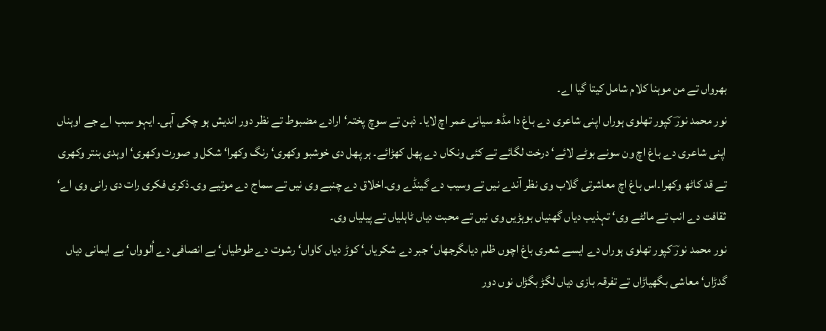بھرواں تے من موہنا کلام شامل کیتا گیا اے۔
نور محمد نورؔ کپور تھلوی ہوراں اپنی شاعری دے باغ دا مڈھ سیانی عمر اچ لایا۔ ذہن تے سوچ پختہ‘ ارادے مضبوط تے نظر دور اندیش ہو چکی آہی۔ ایہو سبب اے جے اوہناں اپنی شاعری دے باغ اچ ون سونے بوٹے لائے‘ درخت لگائے تے کئی ونکاں دے پھل کھڑائے۔ ہر پھل دی خوشبو وکھری‘ رنگ وکھرا‘ شکل و صورت وکھری‘ اوہدی بنتر وکھری تے قد کاٹھ وکھرا۔اس باغ اچ معاشرتی گلاب وی نظر آندے نیں تے وسیب دے گینڈے وی۔اخلاق دے چنبے وی نیں تے سماج دے موتیے وی۔ذکری فکری رات دی رانی وی اے‘ ثقافت دے انب تے مالٹے وی‘ تہذیب دیاں گھنیاں بوہڑیں وی نیں تے محبت دیاں ٹاہلیاں تے پیلیاں وی۔
نور محمد نورؔ کپور تھلوی ہوراں دے ایسے شعری باغ اچوں ظلم دیاںگرجھاں‘ جبر دے شکریاں‘ کوڑ دیاں کاواں‘ رشوت دے طوطیاں‘ بے انصافی دے اُلوواں‘ بے ایمانی دیاں گدڑاں‘ معاشی بگھیاڑاں تے تفرقہ بازی دیاں لگڑ بگڑاں نوں دور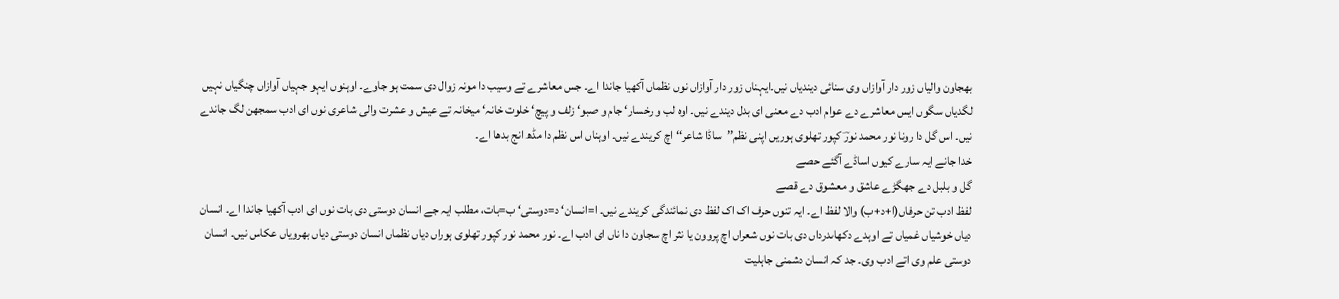بھجاون والیاں زور دار آوازاں وی سنائی دیندیاں نیں۔ایہناں زور دار آوازاں نوں نظماں آکھیا جاندا اے۔ جس معاشرے تے وسیب دا مونہ زوال دی سمت ہو جاوے۔ اوہنوں ایہو جہیاں آوازاں چنگیاں نہیں لگدیاں سگوں ایس معاشرے دے عوام ادب دے معنی ای بدل دیندے نیں۔ اوہ لب و رخسار‘ جام و صبو‘ زلف و پیچ‘ خلوت خانہ‘ میخانہ تے عیش و عشرت والی شاعری نوں ای ادب سمجھن لگ جاندے نیں۔ اس گل دا رونا نور محمد نورؔ کپور تھلوی ہوریں اپنی نظم’’ساڈا شاعر‘‘ اچ کریندے نیں۔ اوہناں اس نظم دا مڈھ انج بدھا اے۔
خدا جانے ایہ سارے کیوں اساڈے آگئے حصے
گل و بلبل دے جھگڑے عاشق و معشوق دے قصے
لفظ ادب تن حرفاں(ا+د+ب) والا لفظ اے۔ ایہ تنوں حرف اک اک لفظ دی نمائندگی کریندے نیں۔ ا=انسان‘ د=دوستی‘ ب=بات، مطلب ایہ جے انسان دوستی دی بات نوں ای ادب آکھیا جاندا اے۔ انسان دیاں خوشیاں غمیاں تے اوہدے دکھاںدرداں دی بات نوں شعراں اچ پروون یا نثر اچ سجاون دا ناں ای ادب اے۔ نور محمد نور کپور تھلوی ہوراں دیاں نظماں انسان دوستی دیاں بھرویاں عکاس نیں۔ انسان دوستی علم وی اتے ادب وی۔ جد کہ انسان دشمنی جاہلیت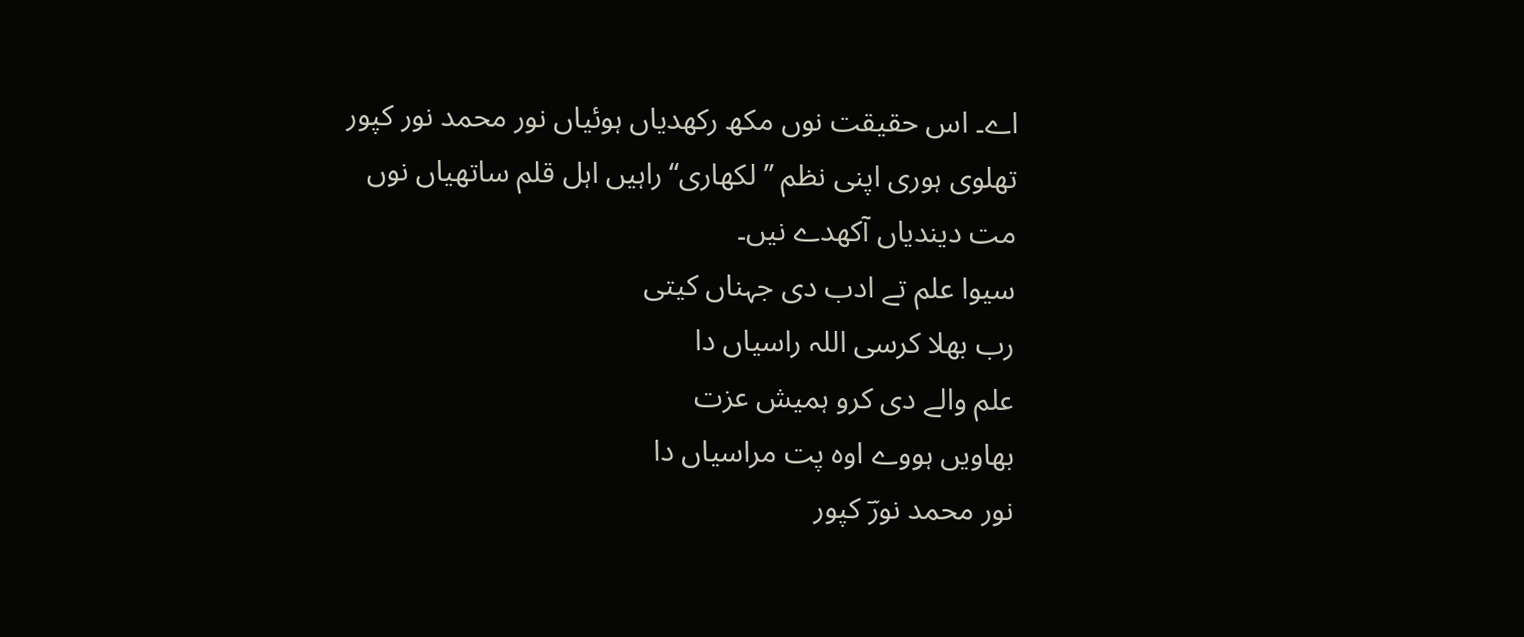اے۔ اس حقیقت نوں مکھ رکھدیاں ہوئیاں نور محمد نور کپور تھلوی ہوری اپنی نظم ’’لکھاری‘‘راہیں اہل قلم ساتھیاں نوں مت دیندیاں آکھدے نیں۔
سیوا علم تے ادب دی جہناں کیتی
رب بھلا کرسی اللہ راسیاں دا
علم والے دی کرو ہمیش عزت
بھاویں ہووے اوہ پت مراسیاں دا
نور محمد نورؔ کپور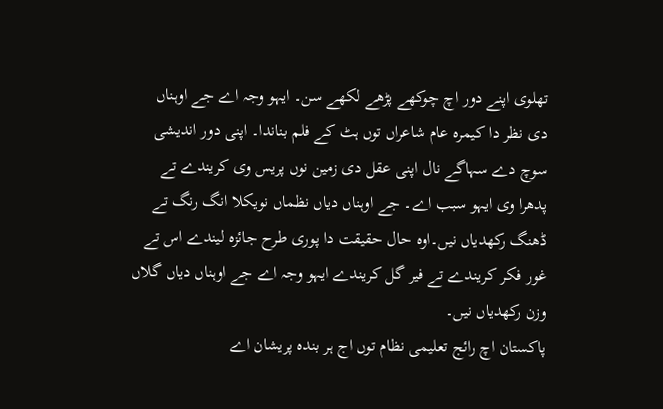تھلوی اپنے دور اچ چوکھے پڑھے لکھے سن۔ ایہو وجہ اے جے اوہناں دی نظر دا کیمرہ عام شاعراں توں ہٹ کے فلم بناندا۔ اپنی دور اندیشی سوچ دے سہاگے نال اپنی عقل دی زمین نوں پریس وی کریندے تے پدھرا وی ایہو سبب اے۔ جے اوہناں دیاں نظماں نویکلا انگ رنگ تے ڈھنگ رکھدیاں نیں۔اوہ حال حقیقت دا پوری طرح جائزہ لیندے اس تے غور فکر کریندے تے فیر گل کریندے ایہو وجہ اے جے اوہناں دیاں گلاں وزن رکھدیاں نیں۔
پاکستان اچ رائج تعلیمی نظام توں اج ہر بندہ پریشان اے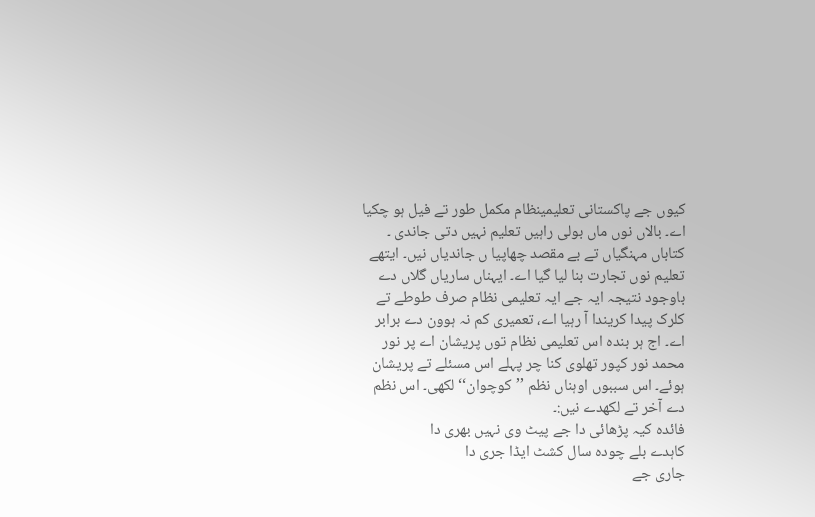کیوں جے پاکستانی تعلیمینظام مکمل طور تے فیل ہو چکیا اے۔ بالاں نوں ماں بولی راہیں تعلیم نہیں دتی جاندی ۔ کتاباں مہنگیاں تے بے مقصد چھاپیا ں جاندیاں نیں۔ ایتھے تعلیم نوں تجارت بنا لیا گیا اے۔ ایہناں ساریاں گلاں دے باوجود نتیجہ ایہ جے ایہ تعلیمی نظام صرف طوطے تے کلرک پیدا کریندا آ رہیا اے، تعمیری کم نہ ہوون دے برابر اے۔ اج ہر بندہ اس تعلیمی نظام توں پریشان اے پر نور محمد نور کپور تھلوی کنا چر پہلے اس مسئلے تے پریشان ہوئے۔ اس سببوں اوہناں نظم ’’کوچوان‘‘ لکھی۔ اس نظم دے آخر تے لکھدے نیں:۔
فائدہ کیہ پڑھائی دا جے پیٹ وی نہیں بھری دا
کاہدے بلے چودہ سال کشٹ ایڈا جری دا
جاری جے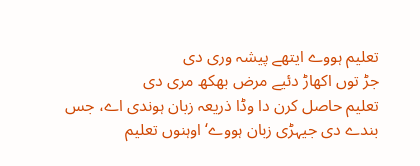تعلیم ہووے ایتھے پیشہ وری دی
جڑ توں اکھاڑ دئیے مرض بھکھ مری دی
تعلیم حاصل کرن دا وڈا ذریعہ زبان ہوندی اے، جس بندے دی جیہڑی زبان ہووے‘ اوہنوں تعلیم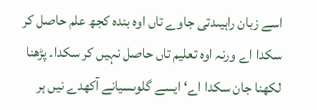اسے زبان راہیںدتی جاوے تاں اوہ بندہ کجھ علم حاصل کر سکدا اے ورنہ اوہ تعلیم تاں حاصل نہیں کر سکدا۔ پڑھنا لکھنا جان سکدا اے‘ ایسے گلوںسیانے آکھدے نیں ہر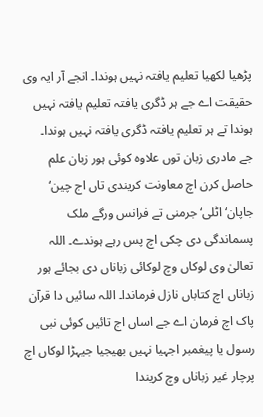پڑھیا لکھیا تعلیم یافتہ نہیں ہوندا۔ انجے آر ایہ وی حقیقت اے جے ہر ڈگری یافتہ تعلیم یافتہ نہیں ہوندا تے ہر تعلیم یافتہ ڈگری یافتہ نہیں ہوندا۔
جے مادری زبان توں علاوہ کوئی ہور زبان علم حاصل کرن اچ معاونت کریندی تاں اج چین‘ جاپان‘ اٹلی‘ جرمنی تے فرانس ورگے ملک پسماندگی دی چکی اچ پس رہے ہوندے۔ اللہ تعالیٰ وی لوکاں وچ لوکائی زباناں دی بجائے ہور زباناں اچ کتاباں نازل فرماندا۔ اللہ سائیں دا قرآن پاک اچ فرمان اے جے اساں اج تائیں کوئی نبی رسول یا پیغمبر اجہیا نہیں بھیجیا جیہڑا لوکاں اچ پرچار غیر زباناں وچ کریندا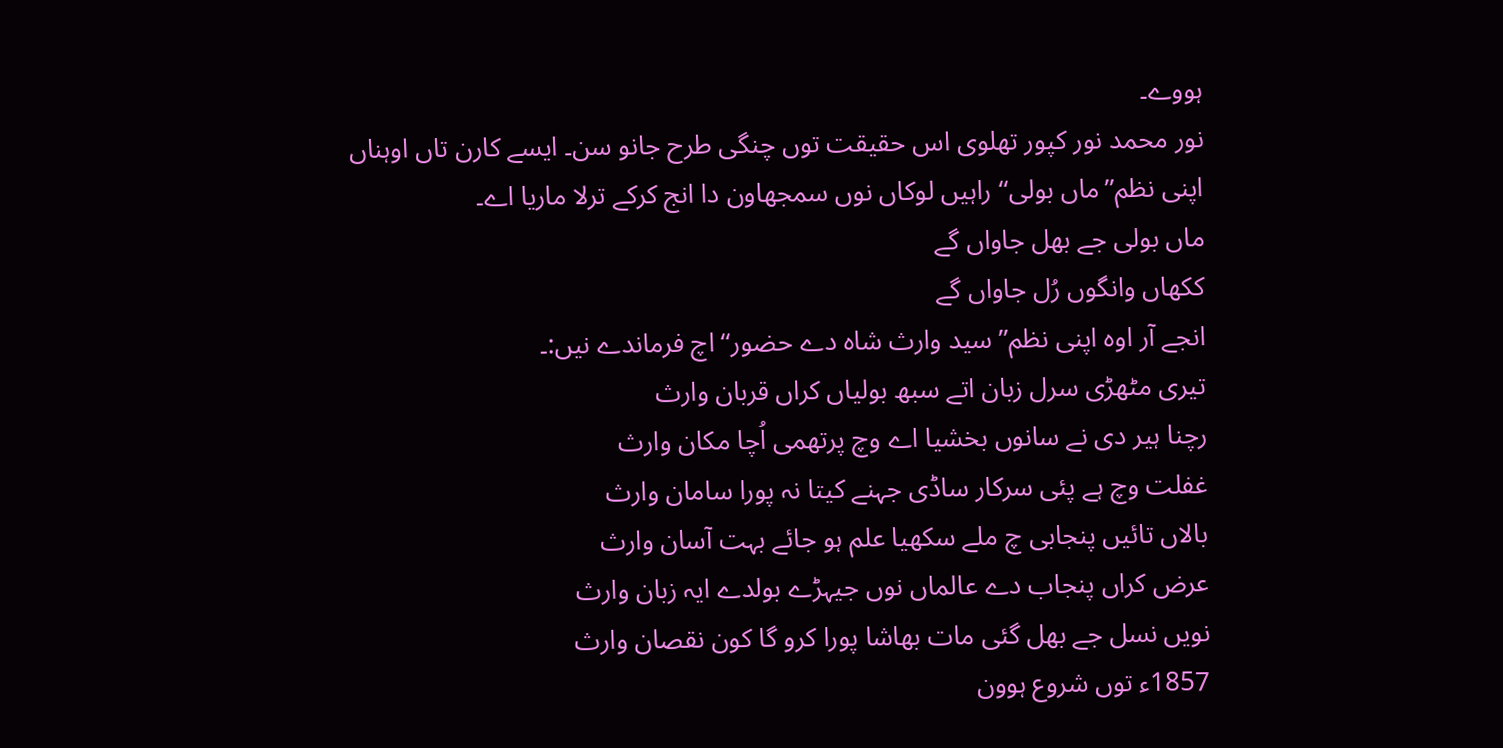ہووے۔
نور محمد نور کپور تھلوی اس حقیقت توں چنگی طرح جانو سن۔ ایسے کارن تاں اوہناں اپنی نظم’’ماں بولی‘‘ راہیں لوکاں نوں سمجھاون دا انج کرکے ترلا ماریا اے۔
ماں بولی جے بھل جاواں گے
ککھاں وانگوں رُل جاواں گے
انجے آر اوہ اپنی نظم’’سید وارث شاہ دے حضور‘‘ اچ فرماندے نیں:۔
تیری مٹھڑی سرل زبان اتے سبھ بولیاں کراں قربان وارث
رچنا ہیر دی نے سانوں بخشیا اے وچ پرتھمی اُچا مکان وارث
غفلت وچ ہے پئی سرکار ساڈی جہنے کیتا نہ پورا سامان وارث
بالاں تائیں پنجابی چ ملے سکھیا علم ہو جائے بہت آسان وارث
عرض کراں پنجاب دے عالماں نوں جیہڑے بولدے ایہ زبان وارث
نویں نسل جے بھل گئی مات بھاشا پورا کرو گا کون نقصان وارث
1857ء توں شروع ہوون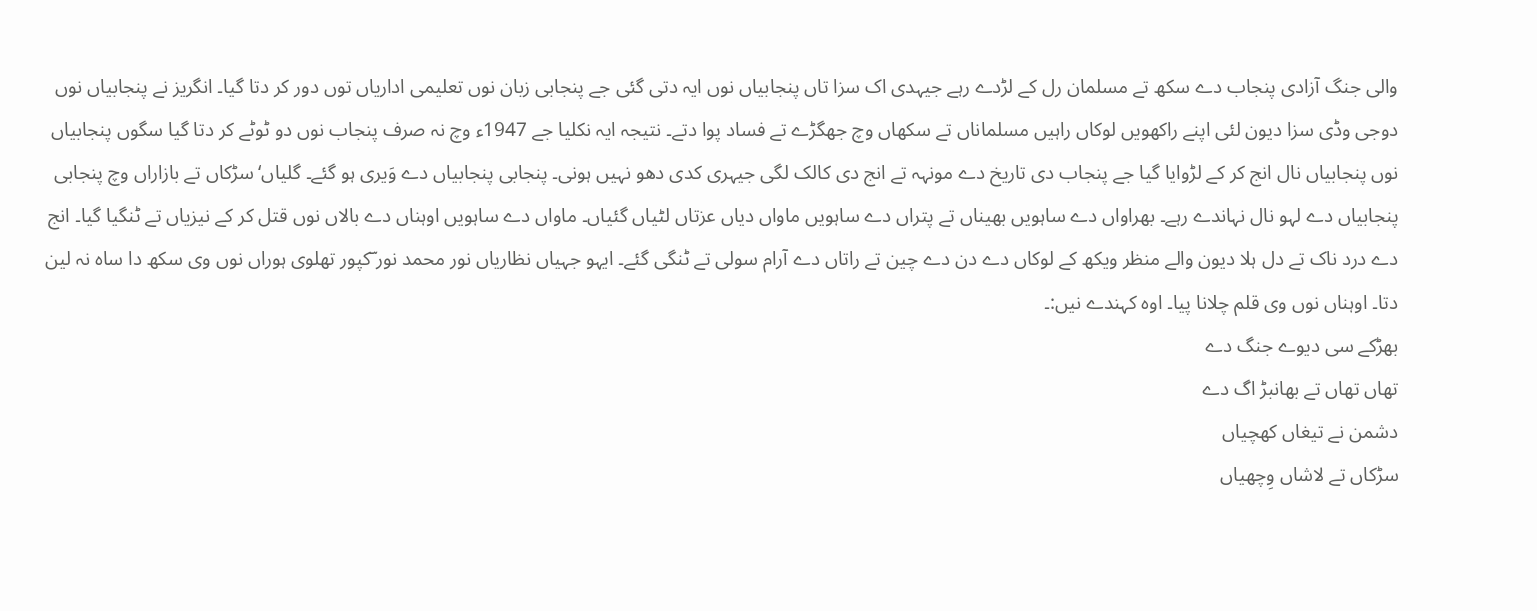والی جنگ آزادی پنجاب دے سکھ تے مسلمان رل کے لڑدے رہے جیہدی اک سزا تاں پنجابیاں نوں ایہ دتی گئی جے پنجابی زبان نوں تعلیمی اداریاں توں دور کر دتا گیا۔ انگریز نے پنجابیاں نوں دوجی وڈی سزا دیون لئی اپنے راکھویں لوکاں راہیں مسلماناں تے سکھاں وچ جھگڑے تے فساد پوا دتے۔ نتیجہ ایہ نکلیا جے 1947ء وچ نہ صرف پنجاب نوں دو ٹوٹے کر دتا گیا سگوں پنجابیاں نوں پنجابیاں نال انج کر کے لڑوایا گیا جے پنجاب دی تاریخ دے مونہہ تے انج دی کالک لگی جیہری کدی دھو نہیں ہونی۔ پنجابی پنجابیاں دے وَیری ہو گئے۔ گلیاں‘ سڑکاں تے بازاراں وچ پنجابی پنجابیاں دے لہو نال نہاندے رہے۔ بھراواں دے ساہویں بھیناں تے پتراں دے ساہویں ماواں دیاں عزتاں لٹیاں گئیاں۔ ماواں دے ساہویں اوہناں دے بالاں نوں قتل کر کے نیزیاں تے ٹنگیا گیا۔ انج دے درد ناک تے دل ہلا دیون والے منظر ویکھ کے لوکاں دے دن دے چین تے راتاں دے آرام سولی تے ٹنگی گئے۔ ایہو جہیاں نظاریاں نور محمد نور ؔکپور تھلوی ہوراں نوں وی سکھ دا ساہ نہ لین دتا۔ اوہناں نوں وی قلم چلانا پیا۔ اوہ کہندے نیں:۔
بھڑکے سی دیوے جنگ دے
تھاں تھاں تے بھانبڑ اگ دے
دشمن نے تیغاں کھچیاں
سڑکاں تے لاشاں وِچھیاں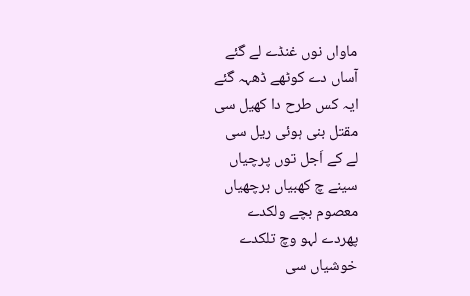ماواں نوں غنڈے لے گئے
آساں دے کوٹھے ڈھہہ گئے
ایہ کس طرح دا کھیل سی
مقتل بنی ہوئی ریل سی
لے کے اَجل توں پرچیاں
سینے چ کھبیاں برچھیاں
معصوم بچے ولکدے
پھردے لہو وچ تلکدے
خوشیاں سی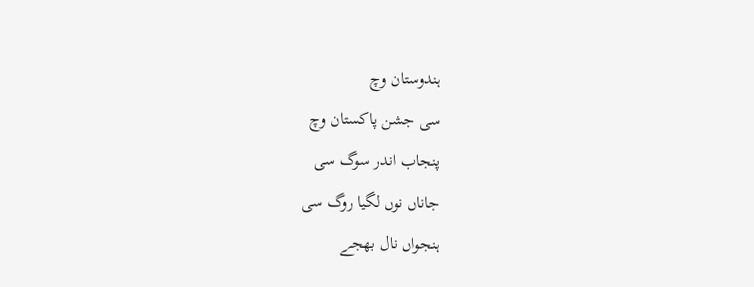ہندوستان وچ
سی جشن پاکستان وچ
پنجاب اندر سوگ سی
جاناں نوں لگیا روگ سی
ہنجواں نال بھجے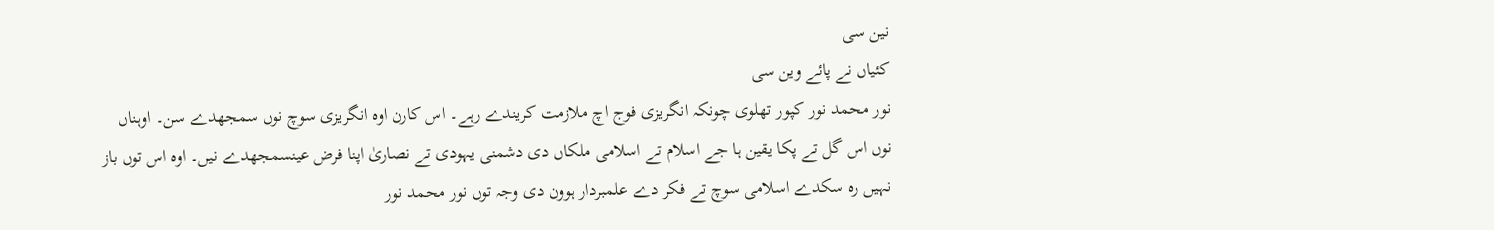نین سی
کئیاں نے پائے وین سی
نور محمد نور کپور تھلوی چونکہ انگریزی فوج اچ ملازمت کریندے رہے۔ اس کارن اوہ انگریزی سوچ نوں سمجھدے سن۔ اوہناں نوں اس گل تے پکا یقین ہا جے اسلام تے اسلامی ملکاں دی دشمنی یہودی تے نصاریٰ اپنا فرض عینسمجھدے نیں۔ اوہ اس توں باز نہیں رہ سکدے اسلامی سوچ تے فکر دے علمبردار ہوون دی وجہ توں نور محمد نور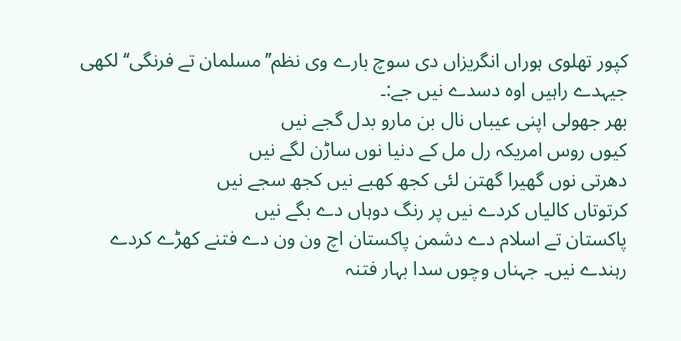کپور تھلوی ہوراں انگریزاں دی سوچ بارے وی نظم’’مسلمان تے فرنگی‘‘ لکھی جیہدے راہیں اوہ دسدے نیں جے:۔
بھر جھولی اپنی عیباں نال بن مارو بدل گجے نیں
کیوں روس امریکہ رل مل کے دنیا نوں ساڑن لگے نیں
دھرتی نوں گھیرا گھتن لئی کجھ کھبے نیں کجھ سجے نیں
کرتوتاں کالیاں کردے نیں پر رنگ دوہاں دے بگے نیں
پاکستان تے اسلام دے دشمن پاکستان اچ ون ون دے فتنے کھڑے کردے رہندے نیں۔ جہناں وچوں سدا بہار فتنہ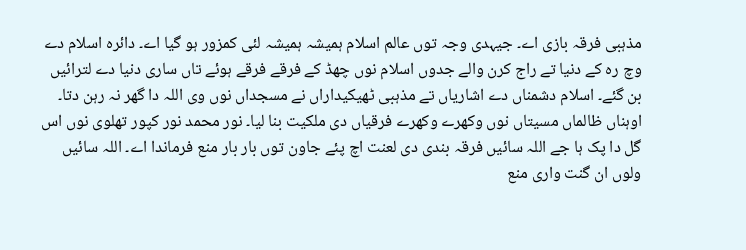مذہبی فرقہ بازی اے۔ جیہدی وجہ توں عالم اسلام ہمیشہ ہمیشہ لئی کمزور ہو گیا اے۔ دائرہ اسلام دے وچ رہ کے دنیا تے راج کرن والے جدوں اسلام نوں چھڈ کے فرقے فرقے ہوئے تاں ساری دنیا دے لترائیں بن گئے۔ اسلام دشمناں دے اشاریاں تے مذہبی ٹھیکیداراں نے مسجداں نوں وی اللہ دا گھر نہ رہن دتا۔ اوہناں ظالماں مسیتاں نوں وکھرے وکھرے فرقیاں دی ملکیت بنا لیا۔ نور محمد نور کپور تھلوی نوں اس گل دا پک ہا جے اللہ سائیں فرقہ بندی دی لعنت اچ پئے جاون توں بار بار منع فرماندا اے۔ اللہ سائیں ولوں ان گنت واری منع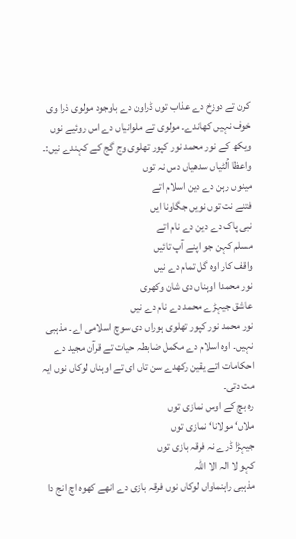کرن تے دوزخ دے عذاب توں ڈراون دے باوجود مولوی ذرا وی خوف نہیں کھاندے۔ مولوی تے ملوانیاں دے اس روئیے نوں ویکھ کے نور محمد نور کپور تھلوی وج گج کے کہندے نیں:۔
واعظا اُلٹیاں سدھیاں دس نہ توں
مینوں رہن دے دین اسلام اتے
فتنے نت توں نویں جگاونا ایں
نبی پاک دے دین دے نام اتے
مسلم کہن جو اپنے آپ تائیں
واقف کار اوہ گل تمام دے نیں
نور محمدا اوہناں دی شان وکھری
عاشق جیہڑے محمد دے نام دے نیں
نور محمد نور کپور تھلوی ہوراں دی سوچ اسلامی اے۔ مذہبی نہیں۔ اوہ اسلام دے مکمل ضابطہ حیات تے قرآن مجید دے احکامات اتے یقین رکھدے سن تاں ای تے اوہناں لوکاں نوں ایہ مت دتی۔
رہ بچ کے اوس نمازی توں
ملاں‘ مولانا‘ نمازی توں
جیہڑا ڈرے نہ فرقہ بازی توں
کہو لا الہ الا اللہ
مذہبی راہنماواں لوکاں نوں فرقہ بازی دے انھے کھوہ اچ انج دا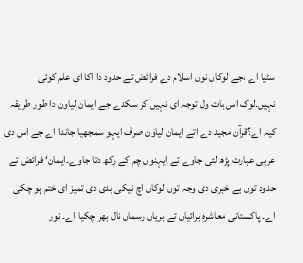سٹیا اے ،جے لوکاں نوں اسلام دے فرائض تے حدود دا اکا ای علم کوئی نہیں۔لوک اس بات ول توجہ ای نہیں کر سکدے جے ایمان لیاون دا طور طریقہ کیہ اے؟قرآن مجید دے اتے ایمان لیاون صرف ایہو سمجھیا جاندا اے جے اس دی عربی عبارت پڑھ لئی جاوے تے ایہنوں چم کے رکھ دتا جاوے۔ایمان‘ فرائض تے حدود توں بے خبری دی وجہ توں لوکاں اچ نیکی بدی دی تمیز ای ختم ہو چکی اے۔ پاکستانی معاشرہ برائیاں تے بریاں رسماں نال بھر چکیا اے۔ نور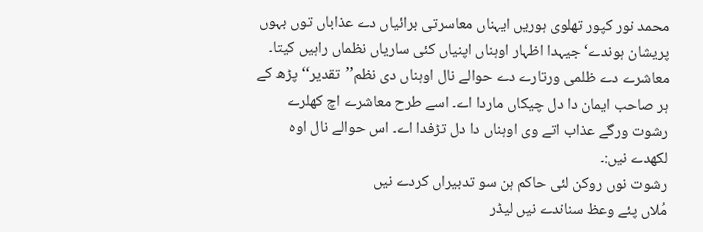محمد نور کپور تھلوی ہوریں ایہناں معاسرتی برائیاں دے عذاباں توں بہوں پریشان ہوندے‘ جیہدا اظہار اوہناں اپنیاں کئی ساریاں نظماں راہیں کیتا۔ معاشرے دے ظلمی ورتارے دے حوالے نال اوہناں دی نظم’’تقدیر‘‘ پڑھ کے ہر صاحب ایمان دا دل چیکاں ماردا اے۔ اسے طرح معاشرے اچ کھلرے رشوت ورگے عذاب اتے وی اوہناں دا دل تڑفدا اے۔ اس حوالے نال اوہ لکھدے نیں:۔
رشوت نوں روکن لئی حاکم ہن سو تدبیراں کردے نیں
مُلاں پئے وعظ سناندے نیں لیڈر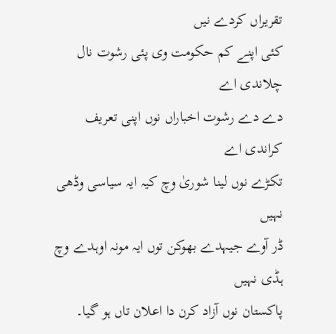تقریراں کردے نیں
کئی اپنے کم حکومت وی پئی رشوت نال چلاندی اے
دے دے رشوت اخباراں نوں اپنی تعریف کراندی اے
تکڑے نوں لینا شوریٰ وچ کیہ ایہ سیاسی وڈھی نہیں
ڈر آوے جیہدے بھوکن توں ایہ مونہ اوہدے وچ ہڈی نہیں
پاکستان نوں آزاد کرن دا اعلان تاں ہو گیا۔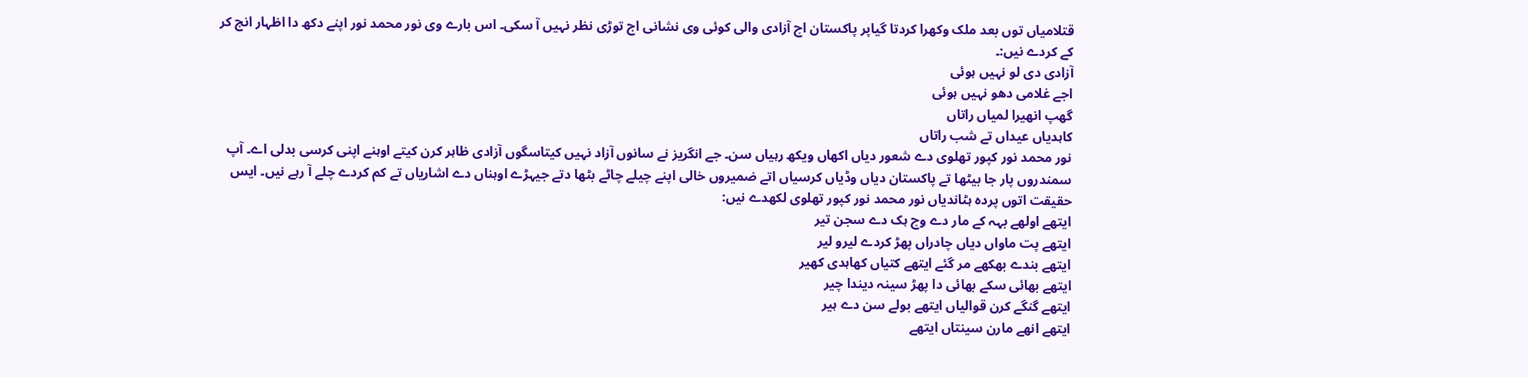قتلامیاں توں بعد ملک وکھرا کردتا گیاپر پاکستان اچ آزادی والی کوئی وی نشانی اج توڑی نظر نہیں آ سکی۔ اس بارے وی نور محمد نور اپنے دکھ دا اظہار انج کر کے کردے نیں:۔
آزادی دی لو نہیں ہوئی
اجے غلامی دھو نہیں ہوئی
گھپ انھیرا لمیاں راتاں
کاہدیاں عیداں تے شب راتاں
نور محمد نور کپور تھلوی دے شعور دیاں اکھاں ویکھ رہیاں سن۔ جے انگریز نے سانوں آزاد نہیں کیتاسگوں آزادی ظاہر کرن کیتے اوہنے اپنی کرسی بدلی اے۔ آپ سمندروں پار جا بیٹھا تے پاکستان دیاں وڈیاں کرسیاں اتے ضمیروں خالی اپنے چیلے چاٹے بٹھا دتے جیہڑے اوہناں دے اشاریاں تے کم کردے چلے آ رہے نیں۔ ایس حقیقت اتوں پردہ ہٹاندیاں نور محمد نور کپور تھلوی لکھدے نیں:
ایتھے اولھے بہہ کے مار دے وچ ہک دے سجن تیر
ایتھے پت ماواں دیاں چادراں پھڑ کردے لیرو لیر
ایتھے بندے بھکھے مر گئے ایتھے کتیاں کھاہدی کھیر
ایتھے بھائی سکے بھائی دا پھڑ سینہ دیندا چیر
ایتھے گنگے کرن قوالیاں ایتھے بولے سن دے ہیر
ایتھے انھے مارن سینتاں ایتھے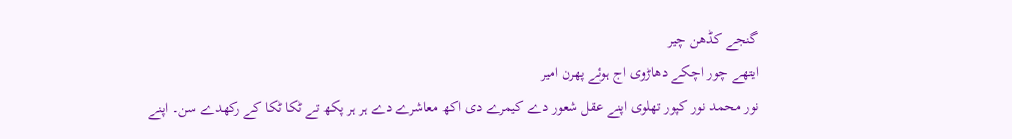گنجے کڈھن چیر
ایتھے چور اچکے دھاڑوی اج ہوئے پھرن امیر
نور محمد نور کپور تھلوی اپنے عقل شعور دے کیمرے دی اکھ معاشرے دے ہر ہر پکھ تے ٹکا ٹکا کے رکھدے سن۔ اپنے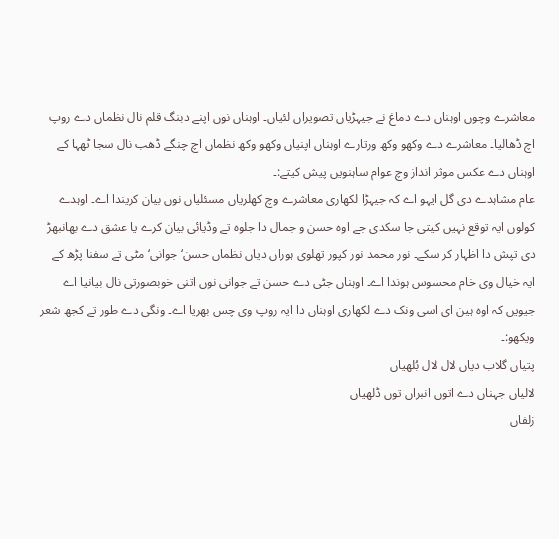معاشرے وچوں اوہناں دے دماغ نے جیہڑیاں تصویراں لئیاں۔ اوہناں نوں اپنے دبنگ قلم نال نظماں دے روپ اچ ڈھالیا۔ معاشرے دے وکھو وکھ ورتارے اوہناں اپنیاں وکھو وکھ نظماں اچ چنگے ڈھب نال سجا ٹھہا کے اوہناں دے عکس موثر انداز وچ عوام ساہنویں پیش کیتے:۔
عام مشاہدے دی گل ایہو اے کہ جیہڑا لکھاری معاشرے وچ کھلریاں مسئلیاں نوں بیان کریندا اے۔ اوہدے کولوں ایہ توقع نہیں کیتی جا سکدی جے اوہ حسن و جمال دا جلوہ تے وڈیائی بیان کرے یا عشق دے بھانبھڑ دی تپش دا اظہار کر سکے۔ نور محمد نور کپور تھلوی ہوراں دیاں نظماں حسن‘ جوانی‘ مٹی تے سفنا پڑھ کے ایہ خیال وی خام محسوس ہوندا اے۔ اوہناں جٹی دے حسن تے جوانی نوں اتنی خوبصورتی نال بیانیا اے جیویں کہ اوہ ہین ای اسی ونک دے لکھاری اوہناں دا ایہ روپ وی چس بھریا اے۔ ونگی دے طور تے کجھ شعر ویکھو:۔
پتیاں گلاب دیاں لال لال بُلھیاں
لالیاں جہناں دے اتوں انبراں توں ڈلھیاں
زلفاں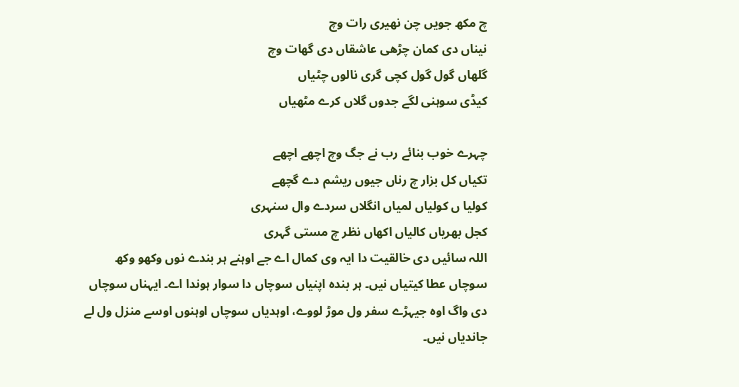چ مکھ جویں چن نھیری رات وچ
نیناں دی کمان چڑھی عاشقاں دی گھات وچ
گلھاں گول گول کچی گری نالوں چٹیاں
کیڈی سوہنی لگے جدوں گلاں کرے مٹھیاں

چہرے خوب بنائے رب نے جگ وچ اچھے اچھے
تکیاں کل بزار چ رناں جیوں ریشم دے گچھے
کولیا ں کولیاں لمیاں انگلاں سردے وال سنہری
کجل بھریاں کالیاں اکھاں نظر چ مستی گہری
اللہ سائیں دی خالقیت دا ایہ وی کمال اے جے اوہنے ہر بندے نوں وکھو وکھ سوچاں عطا کیتیاں نیں۔ ہر بندہ اپنیاں سوچاں دا سوار ہوندا اے۔ ایہناں سوچاں دی واگ اوہ جیہڑے سفر ول موڑ لووے، اوہدیاں سوچاں اوہنوں اوسے منزل ول لے جاندیاں نیں۔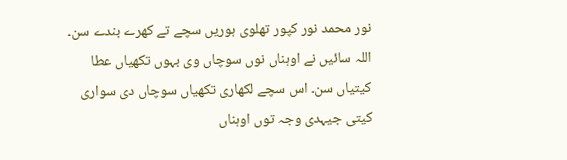نور محمد نور کپور تھلوی ہوریں سچے تے کھرے بندے سن۔ اللہ سائیں نے اوہناں نوں سوچاں وی بہوں تکھیاں عطا کیتیاں سن۔ اس سچے لکھاری تکھیاں سوچاں دی سواری کیتی جیہدی وجہ توں اوہناں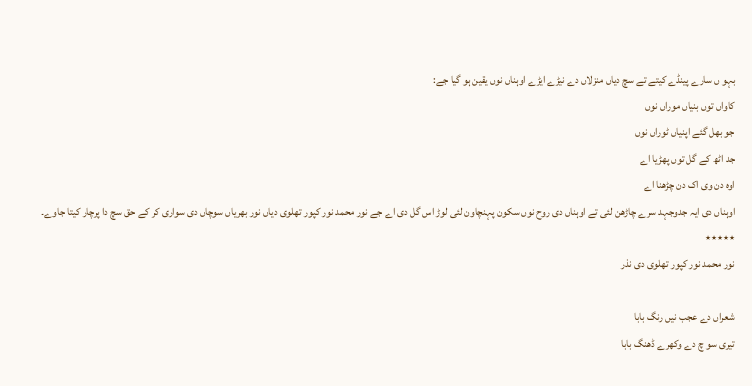بہو ں سارے پینڈے کیتے تے سچ دیاں منزلاں دے نیڑے ایڑے اوہناں نوں یقین ہو گیا جے:
کاواں توں بنیاں موراں نوں
جو بھل گئے اپنیاں ٹوراں نوں
جد اٹھ کے گل توں پھڑیا اے
اوہ دن وی اک دن چڑھنا اے
اوہناں دی ایہ جدوجہد سرے چاڑھن لئی تے اوہناں دی روح نوں سکون پہنچاون لئی لوڑ اس گل دی اے جے نور محمد نور کپور تھلوی دیاں نور بھریاں سوچاں دی سواری کر کے حق سچ دا پرچار کیتا جاوے۔
٭٭٭٭٭
نور محمد نور کپور تھلوی دی نذر

شعراں دے عجب نیں رنگ بابا
تیری سو چ دے وکھرے ڈھنگ بابا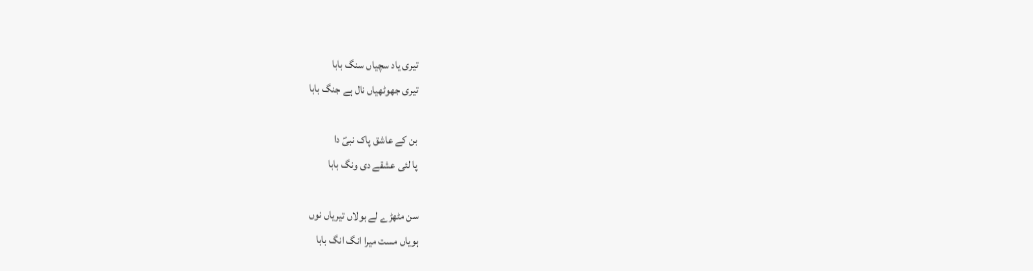تیری یاد سچیاں سنگ بابا
تیری جھوٹھیاں نال ہے جنگ بابا

بن کے عاشق پاک نبیؐ دا
پا لئی عشقے دی ونگ بابا

سن مٹھڑے لے بولاں تیریاں نوں
ہویاں مست میرا انگ انگ بابا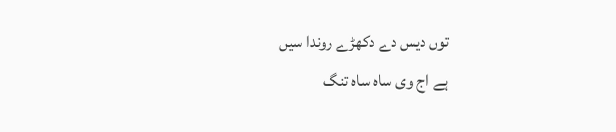توں دیس دے دکھڑے روندا سیں
ہے اج وی ساہ ساہ تنگ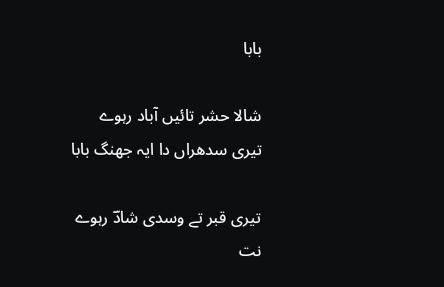بابا

شالا حشر تائیں آباد رہوے
تیری سدھراں دا ایہ جھنگ بابا

تیری قبر تے وسدی شادؔ رہوے
نت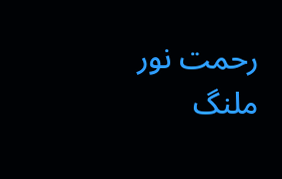رحمت نور ملنگ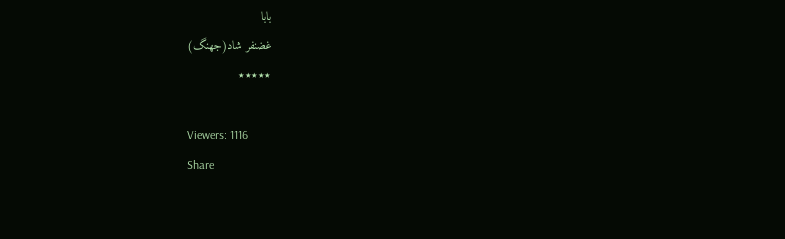بابا
غضنفر شاد(جھنگ)
٭٭٭٭٭

Viewers: 1116
Share